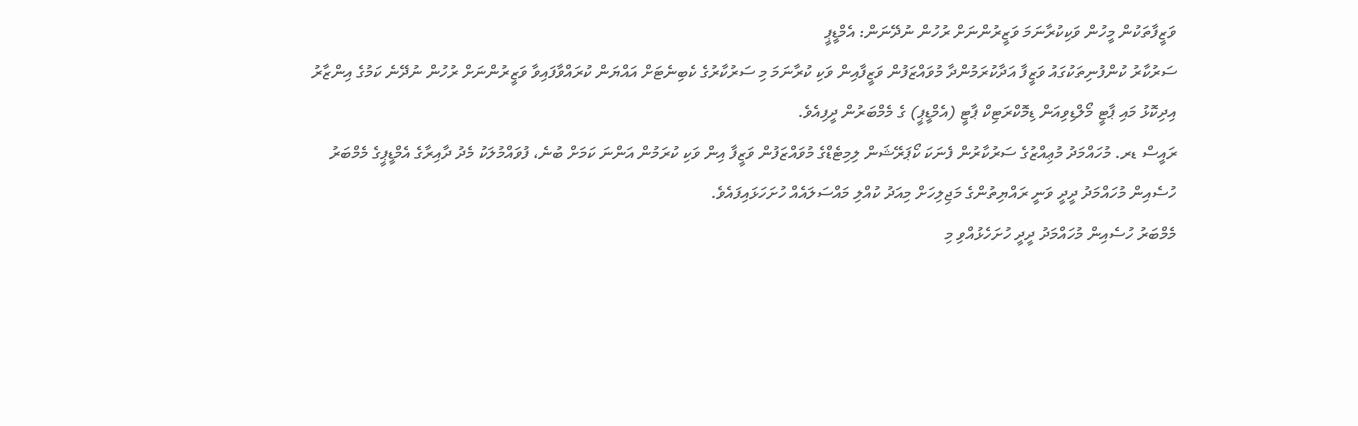ވަޒީފާތަކުން މީހުން ވަކިކުރާނަމަ ވަޒީރުންނަށް ރުހުން ނުދޭނަން: އެމްޑީޕީ
ސަރުކާރު ކުންފުނިތަކުގައު ވަޒީފާ އަދާކުރަމުންދާ މުވައްޒަފުން ވަޒީފާއިން ވަކި ކުރާނަމަ މި ސަރުކާރުގެ ކެބިނެޓަށް އައްޔަން ކުރައްވާފައިވާ ވަޒީރުންނަށް ރުހުން ނުދޭނެ ކަމުގެ އިންޒާރު އިދިކޮޅު މައި ޕާޓީ މޯލްޑިވިއަން ޑިމޮކްރަޓިކް ޕާޓީ (އެމްޑީޕީ) ގެ މެމްބަރުން ދީފިއެވެ.
ރައީސް ޑރ. މުހައްމަދު މުޢިއްޒުގެ ސަރުކާރުން ފެނަކަ ކޯޕަރޭޝަން ލިމިޓެޑްގެ މުވައްޒަފުން ވަޒީފާ އިން ވަކި ކުރަމުން އަންނަ ކަމަށް ބުނެ، ފުވައްމުލަކު މެދު ދާއިރާގެ އެމްޑީޕީގެ މެމްބަރު ހުސެއިން މުހައްމަދު ދީދީ ވަނީ ރައްޔިތުންގެ މަޖިލިހަށް މިއަދު ކުއްލި މައްސަލައެއް ހުށަހަޅައިފައެވެ.
މެމްބަރު ހުސެއިން މުހައްމަދު ދީދީ ހުށަހެޅުއްވި މި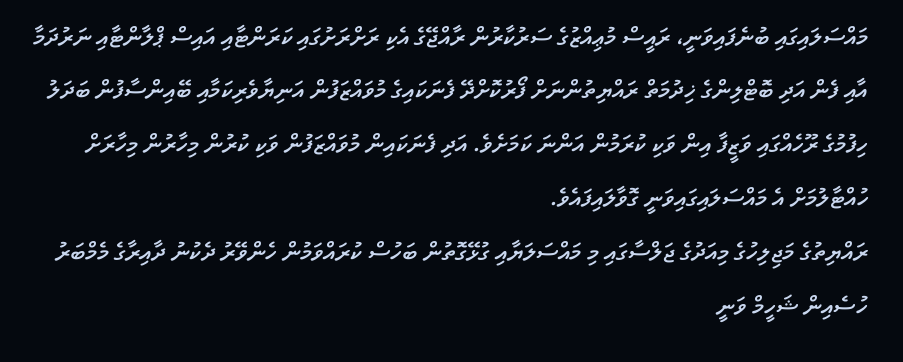މައްސަލައިގައި ބުނެފައިވަނީ، ރައީސް މުޢިއްޒުގެ ސަރުކާރުން ރާއްޖޭގެ އެކި ރަށްރަށުގައި ކަރަންޓާއި އައިސް ޕްލާންޓާއި ނަރުދަމާ އާއި ފެން އަދި ބޮޓްލިންގެ ޚިދުމަތް ރައްޔިތުންނަށް ފޯރުކޮށްދޭ ފެނަކައިގެ މުވައްޒަފުން އަނިޔާވެރިކަމާއި ބޭއިންސާފުން ބަދަލު ހިފުމުގެ ރޫހެއްގައި ވަޒީފާ އިން ވަކި ކުރަމުން އަންނަ ކަމަށެވެ. އަދި ފެނަކައިން މުވައްޒަފުން ވަކި ކުރުން މިހާރުން މިހާރަށް ހުއްޓާލުމަށް އެ މައްސަލައިގައިވަނީ ގޮވާލައިފައެވެ.
ރައްޔިތުގެ މަޖިލިހުގެ މިއަދުގެ ޖަލްސާގައި މި މައްސަލަޔާއި ގުޅޭގޮތުން ބަހުސް ކުރައްވަމުން ހެންވޭރު ދެކުނު ދާއިރާގެ މެމްބަރު ހުސެއިން ޝަހީމް ވަނީ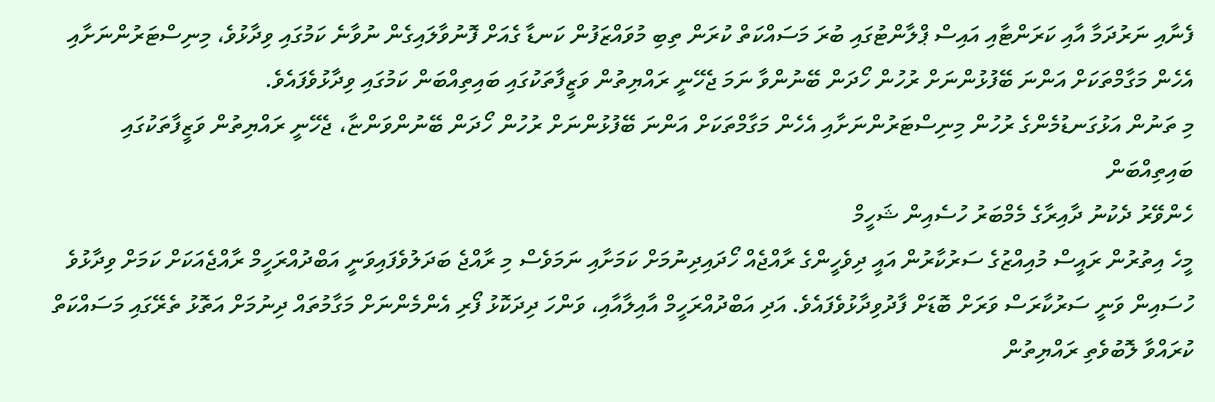ފެނާއި ނަރުދަމާ އާއި ކަރަންޓާއި އައިސް ޕްލާންޓުގައި ބުރަ މަސައްކަތް ކުރަން ތިބި މުވައްޒަފުން ކަނޑާ ގެއަށް ފޮނުވާލައިގެން ނުވާނެ ކަމުގައި ވިދާޅުވެ، މިނިސްޓަރުންނަށާއި އެހެން މަގާމްތަކަށް އަންނަ ބޭފުޅުންނަށް ރުހުން ހޯދަން ބޭނުންވާ ނަމަ ޖެހޭނީ ރައްޔިތުން ވަޒީފާތަކުގައި ބައިތިއްބަން ކަމުގައި ވިދާޅުވެފައެވެ.
މި ތަނުން އަޅުގަނޑުމެންގެ ރުހުން މިނިސްޓަރުންނަށާއި އެހެން މަގާމްތަކަށް އަންނަ ބޭފުޅުންނަށް ރުހުން ހޯދަން ބޭނުންވަންޏާ، ޖެހޭނީ ރައްޔިތުން ވަޒީފާތަކުގައި ބައިތިއްބަން
ހެންވޭރު ދެކުނު ދާއިރާގެ މެމްބަރު ހުސެއިން ޝަހީމް
މީހެ އިތުރުން ރައީސް މުއިއްޒުގެ ސަރުކާރުން އައީ ދިވެހީންގެ ރާއްޖެއް ހޯދައިދިނުމަށް ކަމަށާއި ނަމަވެސް މި ރާއްޖެ ބަދަލުވެފައިވަނީ އަބްދުއްރަހީމް ރާއްޖެއަކަށް ކަމަށް ވިދާޅުވެ ހުސައިން ވަނީ ސަރުކާރަސް ވަރަށް ބޮޑަށް ފާދުވިދާޅުވެފައެވެ. އަދި އަބްދުއްރަހީމް އާއިލާއާއި، ވަންހަ ދިދަކޮޅު ފޯރި އެންމެންނަށް މަގާމުތައް ދިނުމަށް އަތޮޅު ތެރޭގައި މަސައްކަތް ކުރައްވާ ލޮބުވެތި ރައްޔިތުން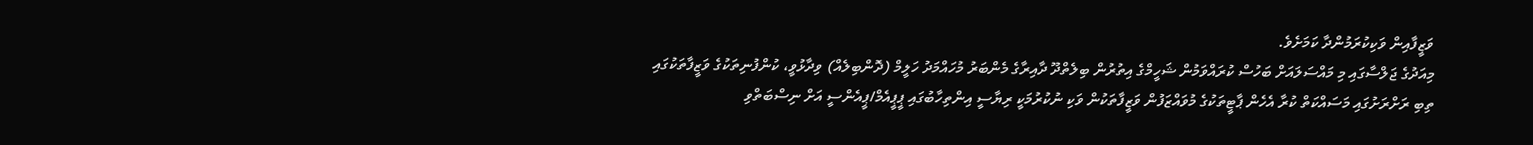ވަޒީފާއިން ވަކިކުރަމުންދާ ކަމަށެވެ.
މިއަދުގެ ޖަލްސާގައި މި މައްސަލައަށް ބަހުސް ކުރައްވަމުން ޝަހީމްގެ އިތުރުން ބިލެތްދޫ ދާއިރާގެ މެންބަރު މުހައްމަދު ހަލީމް (ދޮންބިލެއް) ވިދާޅުވީ، ކުންފުނިތަކުގެ ވަޒީފާތަކުގައި ތިބި ރަށްރަށުގައި މަސައްކަތް ކުރާ އެހެން ޕާޓީތަކުގެ މުވައްޒަފުން ވަޒީފާތަކުން ވަކި ނުކުރުމަކީ ރިޔާސީ އިންތިހާބުގައި ޕީޕީއެމް/ޕީއެންސީ އަށް ނިސްބަތްވި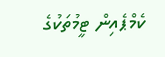ކެމްޕެއިން ޓީމުތަކުގެ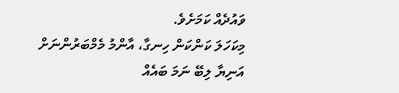ވައުދެއް ކަމަށެވެ.
މިކަހަލަ ކަންކަން ހިނގާ، އާންމު މެމްބަރުންނަށް އަނިޔާ ލިބޭ ނަމަ ބައެއް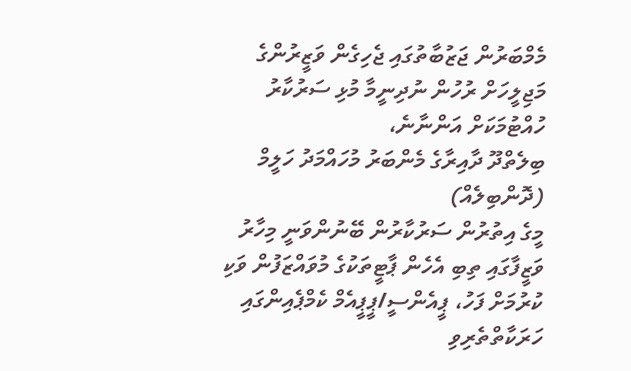މެމްބަރުން ޖަޒުބާތުގައި ޖެހިގެން ވަޒީރުންގެ މަޖިލީހަށް ރުހުން ނުދިނީމާ މުޅި ސަރުކާރު ހުއްޓުމަކަށް އަންނާނެ،
ބިލެތްދޫ ދާއިރާގެ މެންބަރު މުހައްމަދު ހަލީމް (ދޮންބިލެއް)
މީގެ އިތުރުން ސަރުކާރުން ބޭނުންވަނީ މިހާރު ވަޒީފާގައި ތިބި އެހެން ޕާޓީތަކުގެ މުވައްޒަފުން ވަކި ކުރުމަށް ފަހު، ޕީއެންސީ/ޕީޕީއެމް ކެމްޕެއިންގައި ހަރަކާތްތެރިވި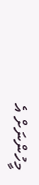މީހުންނަށް އެ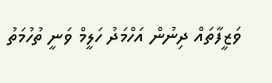ވަޒީފާތައް ދިނުން އަހްމަދު ހަލީމް ވަނީ ތުހުމަތު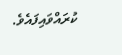ކުރައްވައިފައެވެ.